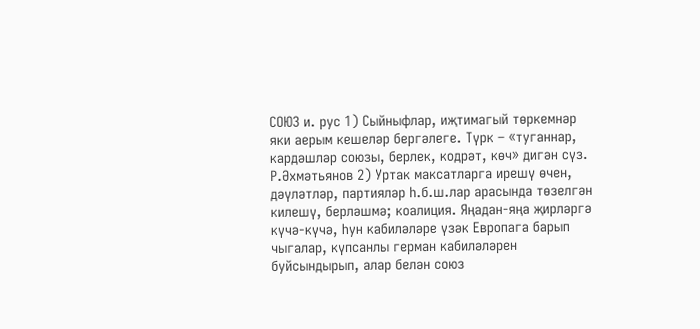СОЮЗ и. рус 1) Сыйныфлар, иҗтимагый төркемнәр яки аерым кешеләр бергәлеге. Түрк – «туганнар, кардәшләр союзы, берлек, кодрәт, көч» дигән сүз. Р.Әхмәтьянов 2) Уртак максатларга ирешү өчен, дәүләтләр, партияләр һ.б.ш.лар арасында төзелгән килешү, берләшмә; коалиция. Яңадан-яңа җирләргә күчә-күчә, һун кабиләләре үзәк Европага барып чыгалар, күпсанлы герман кабиләләрен буйсындырып, алар белән союз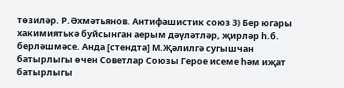төзиләр. Р.Әхмәтьянов. Антифашистик союз 3) Бер югары хакимиятькә буйсынган аерым дәүләтләр, җирләр һ.б. берләшмәсе. Анда [стендта] М.Җәлилгә сугышчан батырлыгы өчен Советлар Союзы Герое исеме һәм иҗат батырлыгы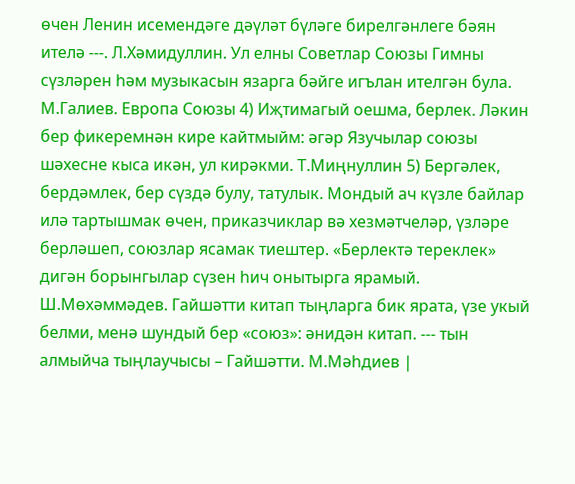өчен Ленин исемендәге дәүләт бүләге бирелгәнлеге бәян ителә ---. Л.Хәмидуллин. Ул елны Советлар Союзы Гимны сүзләрен һәм музыкасын язарга бәйге игълан ителгән була. М.Галиев. Европа Союзы 4) Иҗтимагый оешма, берлек. Ләкин бер фикеремнән кире кайтмыйм: әгәр Язучылар союзы шәхесне кыса икән, ул кирәкми. Т.Миңнуллин 5) Бергәлек, бердәмлек, бер сүздә булу, татулык. Мондый ач күзле байлар илә тартышмак өчен, приказчиклар вә хезмәтчеләр, үзләре берләшеп, союзлар ясамак тиештер. «Берлектә тереклек» дигән борынгылар сүзен һич онытырга ярамый. Ш.Мөхәммәдев. Гайшәтти китап тыңларга бик ярата, үзе укый белми, менә шундый бер «союз»: әнидән китап. --- тын алмыйча тыңлаучысы – Гайшәтти. М.Мәһдиев |